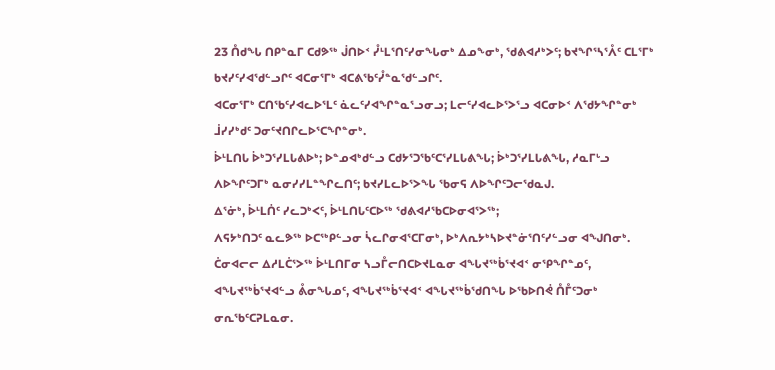23 ᑍᑯᖓ ᑎᑭᓐᓇᒥ ᑕᑯᕗᖅ ᒎᑎᐅᑉ ᓮᒻᒪᕐᑎᑦᓯᓂᖓᓂᒃ ᐃᓄᖕᓂᒃ, ᖁᕕᐊᓱᒃᐳᑦ; ᑲᔪᖏᕐᓴᕐᐰᑦ ᑕᒪᕐᒥᒃ ᑲᔪᓯᑦᓯᐊᖁᓪᓗᒋᑦ ᐊᑕᓂᕐᒥᒃ ᐊᑕᕕᖃᑦᓮᓐᓇᖁᓪᓗᒋᑦ.
ᐊᑕᓂᕐᒥᒃ ᑕᑎᖃᑦᓯᐊᓚᐅᕐᒪᑦ ᓈᓚᑦᓯᐊᖏᓐᓇᕐᓗᓂᓗ; ᒪᓕᑦᓯᐊᓚᐅᕐᐳᕐᓗ ᐊᑕᓂᐅᑉ ᐱᖁᔭᖏᓐᓂᒃ ᒨᓯᓯᒃᑯᑦ ᑐᓂᑦᔪᑎᒋᓚᐅᕐᑕᖏᓐᓂᒃ.
ᐆᒻᒪᑎᒐ ᐆᒃᑐᕐᓯᒪᒐᕕᐅᒃ; ᐅᓐᓄᐊᒃᑯᓪᓗ ᑕᑯᔭᕐᑐᖃᑦᑕᕐᓯᒪᒐᕕᖓ; ᐆᒃᑐᕐᓯᒪᒐᕕᖓ, ᓱᓇᒥᒡᓗ ᐱᐅᖏᑦᑐᒥᒃ ᓇᓂᓯᓯᒪᓐᖏᓚᑎᑦ; ᑲᔪᓯᒪᓚᐅᕐᐳᖓ ᖃᓂᕋ ᐱᐅᖏᑦᑐᓕᖁᓇᒍ.
ᐃᕐᓃᒃ, ᐆᒻᒪᑏᑦ ᓯᓚᑐᒃᐸᑦ, ᐆᒻᒪᑎᒐᑦᑕᐅᖅ ᖁᕕᐊᓱᖃᑕᐅᓂᐊᕐᐳᖅ;
ᐱᕋᔭᒃᑎᑐᑦ ᓇᓚᕗᖅ ᐅᑕᖅᑭᓪᓗᓂ ᓵᓚᒋᓂᐊᕐᑕᒥᓂᒃ, ᐅᒃᐱᕆᔭᒃᓴᐅᔪᓐᓃᕐᑎᑦᓯᓪᓗᓂ ᐊᖑᑎᓂᒃ.
ᑖᓂᐊᓕᓕ ᐃᓱᒪᑖᕐᐳᖅ ᐆᒻᒪᑎᒥᓂ ᓴᓗᒤᓕᑎᑕᐅᔪᒪᓇᓂ ᐊᖓᔪᖅᑳᕐᔪᐊᑉ ᓂᕿᖏᓐᓄᑦ, ᐊᖓᔪᖅᑳᕐᔪᐊᓪᓗ ᕔᓂᖓᓄᑦ, ᐊᖓᔪᖅᑳᕐᔪᐊᑉ ᐊᖓᔪᖅᑳᖁᑎᖓ ᐅᖃᐅᑎᕚ ᑍᒤᑦᑐᓂᒃ ᓂᕆᖃᑦᑕᕈᒪᓇᓂ.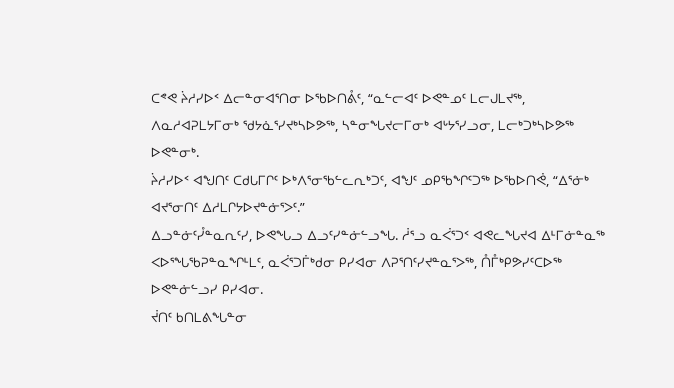ᑕᕝᕙ ᔩᓱᓯᐅᑉ ᐃᓕᓐᓂᐊᕐᑎᓂ ᐅᖃᐅᑎᕔᑦ, “ᓇᓪᓕᐊᑦ ᐅᕙᓐᓄᑦ ᒪᓕᒍᒪᔪᖅ, ᐱᓇᓱᐊᕈᒪᔭᒥᓂᒃ ᖁᔭᓈᕐᓯᔪᒃᓴᐅᕗᖅ, ᓴᓐᓂᖓᔪᓕᒥᓂᒃ ᐊᒡᔭᕐᓯᓗᓂ, ᒪᓕᒃᑐᒃᓴᐅᕗᖅ ᐅᕙᓐᓂᒃ.
ᔩᓱᓯᐅᑉ ᐊᖑᑎᑦ ᑕᑯᒐᒥᒋᑦ ᐅᒃᐱᕐᓂᖃᓪᓚᕆᒃᑐᑦ, ᐊᖑᑦ ᓄᑭᖃᖏᑦᑐᖅ ᐅᖃᐅᑎᕚ, “ᐃᕐᓃᒃ ᐊᔪᕐᓂᑎᑦ ᐃᓱᒪᒋᔭᐅᔪᓐᓃᕐᐳᑦ.”
ᐃᓗᓐᓃᑦᓮᓐᓇᕆᑦᓯ, ᐅᕙᖓᓗ ᐃᓗᑦᓯᓐᓃᓪᓗᖓ. ᓲᕐᓗ ᓇᐹᕐᑐᑉ ᐊᕙᓚᖓᔪᐊ ᐃᒻᒥᓃᓐᓇᖅ ᐸᐅᕐᖓᖃᕈᓐᓇᖏᒻᒪᑦ, ᓇᐹᕐᑐᒦᒃᑯᓂ ᑭᓯᐊᓂ ᐱᕈᕐᑎᑦᓯᔪᓐᓇᕐᐳᖅ, ᑍᒤᒃᑭᕗᓯᑦᑕᐅᖅ ᐅᕙᓐᓃᓪᓗᓯ ᑭᓯᐊᓂ.
ᔫᑎᑦ ᑲᑎᒪᕕᖓᓐᓂ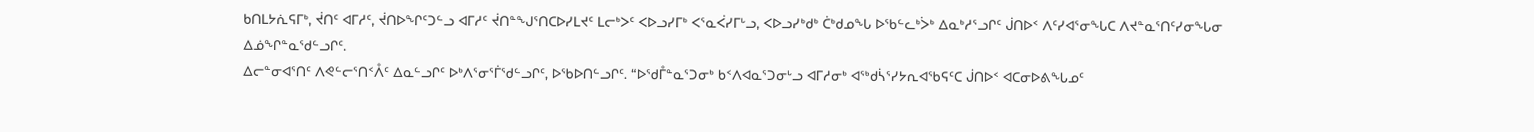ᑲᑎᒪᔭᕇᕋᒥᒃ, ᔫᑎᑦ ᐊᒥᓱᑦ, ᔫᑎᐅᖏᑦᑐᓪᓗ ᐊᒥᓱᑦ ᔫᑎᓐᖑᕐᑎᑕᐅᓯᒪᔪᑦ ᒪᓕᒃᐳᑦ ᐸᐅᓗᓯᒥᒃ ᐸᕐᓇᐹᓯᒥᒡᓗ, ᐸᐅᓗᓯᒃᑯᒃ ᑖᒃᑯᓄᖓ ᐅᖃᓪᓚᒃᐴᒃ ᐃᓇᒃᓱᕐᓗᒋᑦ ᒎᑎᐅᑉ ᐱᑦᓯᐊᕐᓂᖓᑕ ᐱᔪᓐᓇᕐᑎᑦᓯᓂᖓᓂ ᐃᓅᖏᓐᓇᖁᓪᓗᒋᑦ.
ᐃᓕᓐᓂᐊᕐᑎᑦ ᐱᕙᓪᓕᕐᑎᑉᐰᑦ ᐃᓇᓪᓗᒋᑦ ᐅᒃᐱᕐᓂᕐᒦᖁᓪᓗᒋᑦ, ᐅᖃᐅᑎᓪᓗᒋᑦ. “ᐅᖁᒤᓐᓇᕐᑐᓂᒃ ᑲᑉᐱᐊᓇᕐᑐᓂᒡᓗ ᐊᒥᓱᓂᒃ ᐊᖅᑯᓵᕐᓯᔭᕆᐊᖃᕋᑦᑕ ᒎᑎᐅᑉ ᐊᑕᓂᐅᕕᖓᓄᑦ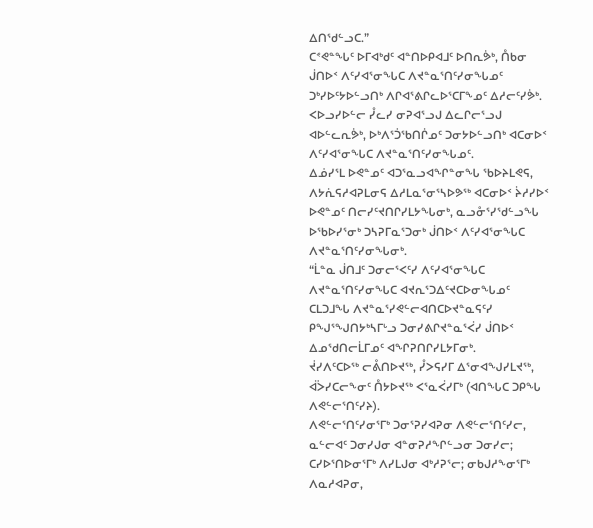ᐃᑎᖁᓪᓗᑕ.”
ᑕᕝᕙᓐᖓᑦ ᐅᒥᐊᒃᑯᑦ ᐊᓐᑎᐅᑭᐊᒧᑦ ᐅᑎᕆᕘᒃ, ᑍᑲᓂ ᒎᑎᐅᑉ ᐱᑦᓯᐊᕐᓂᖓᑕ ᐱᔪᓐᓇᕐᑎᑦᓯᓂᖓᓄᑦ ᑐᒃᓯᐅᑦᔭᐅᓪᓗᑎᒃ ᐱᒋᐊᕐᕕᒋᓚᐅᕐᑕᒥᖕᓄᑦ ᐃᓱᓕᑦᓯᕘᒃ.
ᐸᐅᓗᓯᐅᓪᓕ ᓮᓚᓯ ᓂᕈᐊᕐᓗᒍ ᐃᓚᒋᓕᕐᓗᒍ ᐊᐅᓪᓚᕆᕘᒃ, ᐅᒃᐱᕐᑑᖃᑎᒌᓄᑦ ᑐᓂᔭᐅᓪᓗᑎᒃ ᐊᑕᓂᐅᑉ ᐱᑦᓯᐊᕐᓂᖓᑕ ᐱᔪᓐᓇᕐᑎᑦᓯᓂᖓᓄᑦ.
ᐃᓅᓯᕐᒪ ᐅᕙᓐᓄᑦ ᐊᑐᕐᓇᓗᐊᖏᓐᓂᖓ ᖃᐅᔨᒪᕙᕋ, ᐱᔭᕇᕋᓱᐊᕈᒪᓂᕋ ᐃᓱᒪᓇᕐᓂᕐᓴᐅᕗᖅ ᐊᑕᓂᐅᑉ ᔩᓱᓯᐅᑉ ᐅᕙᓐᓄᑦ ᑎᓕᓯᑦᔪᑎᒋᓯᒪᔭᖓᓂᒃ, ᓇᓗᓁᕐᓯᖁᓪᓗᖓ ᐅᖃᐅᓯᕐᓂᒃ ᑐᓴᕈᒥᓇᕐᑐᓂᒃ ᒎᑎᐅᑉ ᐱᑦᓯᐊᕐᓂᖓᑕ ᐱᔪᓐᓇᕐᑎᑦᓯᓂᖓᓂᒃ.
“ᒫᓐᓇ ᒎᑎᒧᑦ ᑐᓂᓕᕐᐸᑦᓯ ᐱᑦᓯᐊᕐᓂᖓᑕ ᐱᔪᓐᓇᕐᑎᑦᓯᓂᖓᑕ ᐊᔪᕆᕐᑐᐃᑦᔪᑕᐅᓂᖓᓄᑦ ᑕᒪᑐᒧᖓ ᐱᔪᓐᓇᕐᓯᕙᓪᓕᐊᑎᑕᐅᔪᓐᓇᕋᑦᓯ ᑭᖑᕐᖑᑎᔭᒃᓴᒥᒡᓗ ᑐᓂᓯᕕᒋᔪᓐᓇᕐᐹᓯ ᒎᑎᐅᑉ ᐃᓄᖁᑎᓕᒫᒥᓄᑦ ᐊᖏᕈᑎᒋᓯᒪᔭᒥᓂᒃ.
ᔫᓯᐱᑦᑕᐅᖅ ᓕᕔᑎᐅᔪᖅ, ᓮᐳᕋᓯᒥ ᐃᕐᓂᐊᖑᓯᒪᔪᖅ, ᐋᐴᓯᑕᓕᖕᓂᑦ ᑍᔭᐅᔪᖅ ᐸᕐᓇᐹᓯᒥᒃ (ᐊᑎᖓᑕ ᑐᑭᖓ ᐱᕙᓪᓕᕐᑎᑦᓯᔨ).
ᐱᕙᓪᓕᕐᑎᑦᓯᓂᕐᒥᒃ ᑐᓂᕐᕈᓯᐊᕈᓂ ᐱᕙᓪᓕᕐᑎᑦᓯᓕ, ᓇᓪᓕᐊᑦ ᑐᓂᓯᒍᓂ ᐊᓐᓂᕈᓱᖏᓪᓗᓂ ᑐᓂᓯᓕ; ᑕᓯᐅᕐᑎᐅᓂᕐᒥᒃ ᐱᓯᒪᒍᓂ ᐊᒃᓱᕈᕐᓕ; ᓂᑲᒍᓱᖕᓂᕐᒥᒃ ᐱᓇᓱᐊᕈᓂ,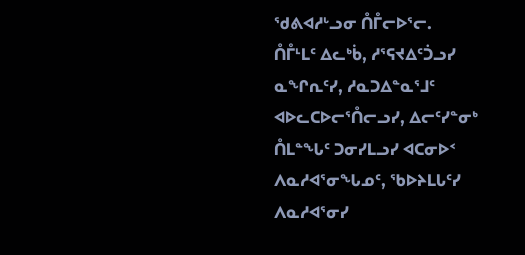ᖁᕕᐊᓱᒡᓗᓂ ᑍᒤᓕᐅᕐᓕ.
ᑍᒤᒻᒪᑦ ᐃᓚᒃᑳ, ᓱᕐᕋᔪᐃᑦᑑᓗᓯ ᓇᖏᕆᑦᓯ, ᓱᓇᑐᐃᓐᓇᕐᒧᑦ ᐊᐅᓚᑕᐅᓕᕐᑍᓕᓗᓯ, ᐃᓕᑦᓯᓐᓂᒃ ᑍᒪᓐᖓᑦ ᑐᓂᓯᒪᓗᓯ ᐊᑕᓂᐅᑉ ᐱᓇᓱᐊᕐᓂᖓᓄᑦ, ᖃᐅᔨᒪᒐᑦᓯ ᐱᓇᓱᐊᕐᓂᓯ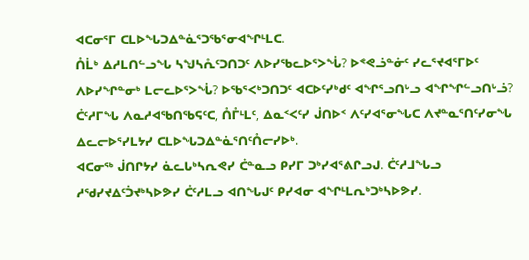ᐊᑕᓂᕐᒥ ᑕᒪᐅᖓᑐᐃᓐᓈᕐᑐᖃᕐᓂᐊᖏᒻᒪᑕ.
ᑍᒫᒃ ᐃᓱᒪᑎᓪᓗᖓ ᓴᖑᓴᕅᑦᑐᑎᑐᑦ ᐱᐅᓯᖃᓚᐅᕐᐳᖔ? ᐅᕝᕙᓘᓐᓃᑦ ᓯᓚᕐᔪᐊᕐᒥᐅᑦ ᐱᐅᓯᖏᓐᓂᒃ ᒪᓕᓚᐅᕐᐳᖔ? ᐅᖃᕐᐸᒃᑐᑎᑐᑦ ᐊᑕᐅᑦᓯᒃᑯᑦ ᐊᖏᕐᓗᑎᒡᓗ ᐊᖏᖏᓪᓗᑎᒡᓘ?
ᑖᑦᓱᒥᖓ ᐱᓇᓱᐊᖃᑎᖃᕋᑦᑕ, ᑍᒤᒻᒪᑦ, ᐃᓇᑉᐸᑦᓯ ᒎᑎᐅᑉ ᐱᑦᓯᐊᕐᓂᖓᑕ ᐱᔪᓐᓇᕐᑎᑦᓯᓂᖓ ᐃᓚᓕᐅᕐᓯᒪᔭᓯ ᑕᒪᐅᖓᑐᐃᓐᓈᕐᑎᑦᑍᓕᓯᐅᒃ.
ᐊᑕᓂᖅ ᒎᑎᒋᔭᓯ ᓈᓚᒐᒃᓴᕆᕙᓯ ᑖᓐᓇᓗ ᑭᓯᒥ ᑐᒃᓯᐊᕐᕕᒋᓗᒍ. ᑖᑦᓱᒧᖓᓗ ᓱᖁᓯᔪᐃᑦᑑᔪᒃᓴᐅᕗᓯ ᑖᑦᓱᒪᓗ ᐊᑎᖓᒍᑦ ᑭᓯᐊᓂ ᐊᖏᒻᒪᕆᒃᑐᒃᓴᐅᕗᓯ.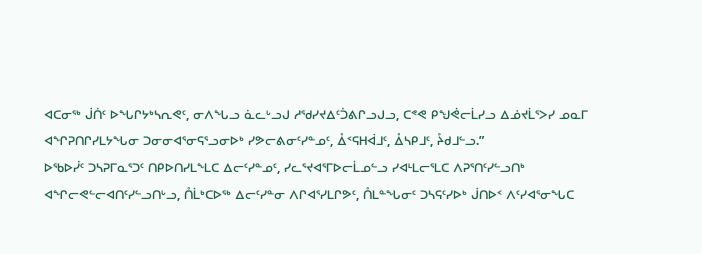ᐊᑕᓂᖅ ᒎᑏᑦ ᐅᖓᒋᔭᒃᓴᕆᕙᑦ, ᓂᐱᖓᓗ ᓈᓚᒡᓗᒍ ᓱᖁᓯᔪᐃᑦᑑᕕᒋᓗᒍᓗ, ᑕᕝᕙ ᑭᖑᕚᓕᒫᓯᓗ ᐃᓅᔪᒫᕐᐳᓯ ᓄᓇᒥ ᐊᖏᕈᑎᒋᓯᒪᔭᖓᓂ ᑐᓂᓂᐊᕐᓂᕋᕐᓗᓂᐅᒃ ᓯᕗᓕᕕᓂᑦᓯᓐᓄᑦ, ᐂᑉᕋᕼᐋᒧᑦ, ᐂᓴᑭᒧᑦ, ᔧᑯᒧᓪᓗ.”
ᐅᖃᐅᓰᑦ ᑐᓴᕈᒥᓇᕐᑐᑦ ᑎᑭᐅᑎᓯᒪᖕᒪᑕ ᐃᓕᑦᓯᓐᓄᑦ, ᓯᓚᕐᔪᐊᕐᒥᐅᓕᒫᓄᓪᓗ ᓯᐊᒻᒪᓕᕐᒪᑕ ᐱᕈᕐᑎᑦᓯᓪᓗᑎᒃ ᐊᖏᓕᕙᓪᓕᐊᑎᑦᓯᓪᓗᑎᒡᓗ, ᑍᒫᒃᑕᐅᖅ ᐃᓕᑦᓯᓐᓂ ᐱᒋᐊᕐᓯᒪᒋᕗᑦ, ᑍᒪᓐᖓᓂᑦ ᑐᓴᕋᑦᓯᐅᒃ ᒎᑎᐅᑉ ᐱᑦᓯᐊᕐᓂᖓᑕ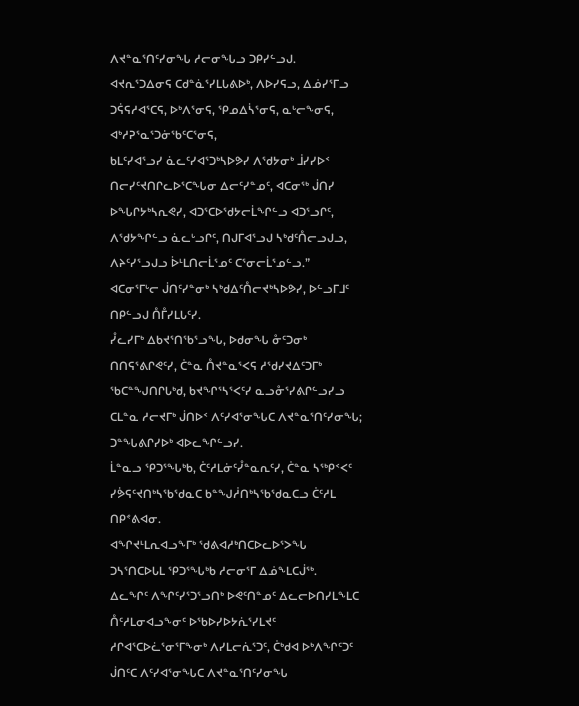ᐱᔪᓐᓇᕐᑎᑦᓯᓂᖓ ᓱᓕᓂᖓᓗ ᑐᑭᓯᓪᓗᒍ.
ᐊᔪᕆᕐᑐᐃᓂᕋ ᑕᑯᓐᓈᕐᓯᒪᒐᕕᐅᒃ, ᐱᐅᓯᕋᓗ, ᐃᓅᓯᕐᒥᓗ ᑐᕌᕋᓱᐊᕐᑕᕋ, ᐅᒃᐱᕐᓂᕋ, ᕿᓄᐃᓵᕐᓂᕋ, ᓇᒡᓕᖕᓂᕋ, ᐊᒃᓱᕈᕐᓇᕐᑐᓃᖃᑦᑕᕐᓂᕋ,
ᑲᒪᑦᓯᐊᕐᓗᓯ ᓈᓚᑦᓯᐊᕐᑐᒃᓴᐅᕗᓯ ᐱᖁᔭᓂᒃ ᒨᓯᓯᐅᑉ ᑎᓕᓯᑦᔪᑎᒋᓚᐅᕐᑕᖓᓂ ᐃᓕᑦᓯᓐᓄᑦ, ᐊᑕᓂᖅ ᒎᑎᓯ ᐅᖓᒋᔭᒃᓴᕆᕙᓯ, ᐊᑐᕐᑕᐅᖁᔭᓕᒫᖏᓪᓗ ᐊᑐᕐᓗᒋᑦ, ᐱᖁᔭᖏᓪᓗ ᓈᓚᒡᓗᒋᑦ, ᑎᒍᒥᐊᕐᓗᒍ ᓴᒃᑯᑦᑍᓕᓗᒍᓗ, ᐱᔨᑦᓯᕐᓗᒍᓗ ᐆᒻᒪᑎᓕᒫᕐᓄᑦ ᑕᕐᓂᓕᒫᕐᓄᓪᓗ.”
ᐊᑕᓂᕐᒥᒡᓕ ᒎᑎᑦᓯᓐᓂᒃ ᓴᒃᑯᐃᑦᑍᓕᔪᒃᓴᐅᕗᓯ, ᐅᓪᓗᒥᒧᑦ ᑎᑭᓪᓗᒍ ᑍᒤᓯᒪᒐᑦᓯ.
ᓮᓚᓯᒥᒃ ᐃᑲᔪᕐᑎᖃᕐᓗᖓ, ᐅᑯᓂᖓ ᓁᑦᑐᓂᒃ ᑎᑎᕋᕐᕕᒋᕙᑦᓯ, ᑖᓐᓇ ᑍᔪᓐᓇᕐᐸᕋ ᓱᖁᓯᔪᐃᑦᑐᒥᒃ ᖃᑕᓐᖑᑎᒋᒐᒃᑯ, ᑲᔪᖏᕐᓴᕐᐸᑦᓯ ᓇᓗᓁᕐᓯᕕᒋᓪᓗᓯᓗ ᑕᒪᓐᓇ ᓱᓕᔪᒥᒃ ᒎᑎᐅᑉ ᐱᑦᓯᐊᕐᓂᖓᑕ ᐱᔪᓐᓇᕐᑎᑦᓯᓂᖓ; ᑐᓐᖓᕕᒋᓯᐅᒃ ᐊᐅᓚᖏᓪᓗᓯ.
ᒫᓐᓇᓗ ᕿᑐᕐᖓᒃᑲ, ᑖᑦᓱᒪᓃᑦᓮᓐᓇᕆᑦᓯ, ᑖᓐᓇ ᓴᖅᑭᑉᐸᑦ ᓯᕘᕋᑦᔪᑎᒃᓴᖃᖁᓇᑕ ᑲᓐᖑᓲᑎᒃᓴᖃᖁᓇᑕᓗ ᑖᑦᓱᒪ ᑎᑭᕝᕕᐊᓂ.
ᐊᖏᔪᒻᒪᕆᐊᓗᖕᒥᒃ ᖁᕕᐊᓱᒃᑎᑕᐅᓚᐅᕐᐳᖓ ᑐᓴᕐᑎᑕᐅᒐᒪ ᕿᑐᕐᖓᒃᑲ ᓱᓕᓂᕐᒥ ᐃᓅᖕᒪᑕᒎᖅ.
ᐃᓚᖏᑦ ᐱᖏᑦᓯᕐᑐᕐᓗᑎᒃ ᐅᕙᑦᑎᓐᓄᑦ ᐃᓚᓕᐅᑎᓯᒪᖕᒪᑕ ᑍᑦᓱᒪᓂᐊᓗᖕᓂᑦ ᐅᖃᐅᓯᐅᔭᕇᕐᓯᒪᔪᑦ ᓱᒋᐊᕐᑕᐅᓛᕐᓂᕐᒥᖕᓂᒃ ᐱᓯᒪᓕᕇᕐᑐᑦ, ᑖᒃᑯᐊ ᐅᒃᐱᖏᑦᑐᑦ ᒎᑎᑦᑕ ᐱᑦᓯᐊᕐᓂᖓᑕ ᐱᔪᓐᓇᕐᑎᑦᓯᓂᖓ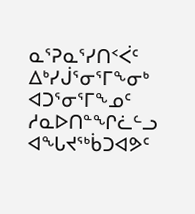ᓇᕐᕈᓇᕐᓯᑎᑉᐹᑦ ᐃᒃᓯᒎᕐᓂᕐᒥᖕᓂᒃ ᐊᑐᕐᓂᕐᒥᖕᓄᑦ ᓱᓇᐅᑎᓐᖏᓛᓪᓗ ᐊᖓᔪᖅᑳᑐᐊᕗᑦ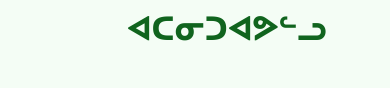ᐊᑕᓂᑐᐊᕗᓪᓗ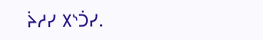ᔩᓱᓯ ᙭ᔅᑑᓯ.